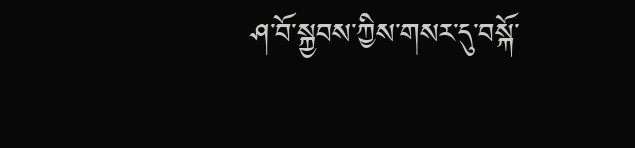ཤ་བོ་སྐྱབས་ཀྱིས་གསར་དུ་བསྐོ་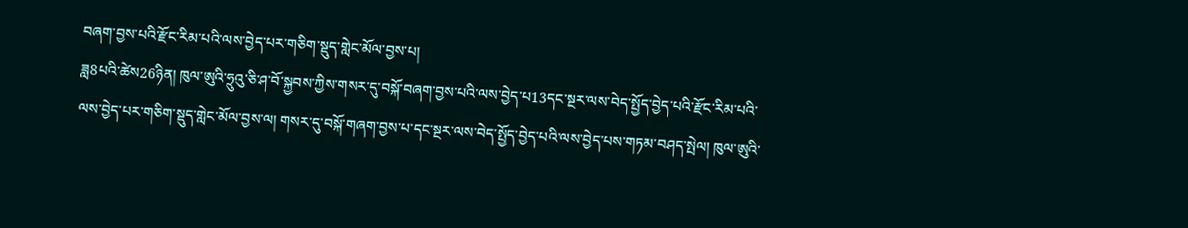བཞག་བྱས་པའི་རྫོང་རིམ་པའི་ལས་བྱེད་པར་གཅིག་སྡུད་གླེང་མོལ་བྱས་པ།
ཟླ8པའི་ཚེས26ཉིན། ཁུལ་ཨུའི་ཧྲུའུ་ཅི་ཤ་བོ་སྐྱབས་ཀྱིས་གསར་དུ་བསྐོ་བཞག་བྱས་པའི་ལས་བྱེད་པ13དང་སྔར་ལས་བེད་སྤྱོད་བྱེད་པའི་རྫོང་རིམ་པའི་ལས་བྱེད་པར་གཅིག་སྡུད་གླེང་མོལ་བྱས་ལ། གསར་དུ་བསྐོ་གཞག་བྱས་པ་དང་སྔར་ལས་བེད་སྤྱོད་བྱེད་པའི་ལས་བྱེད་པས་གཏམ་བཤད་སྤེལ། ཁུལ་ཨུའི་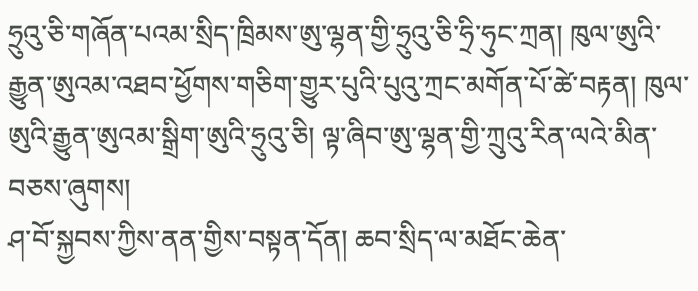ཧྲུའུ་ཅི་གཞོན་པའམ་སྲིད་ཁྲིམས་ཨུ་ལྷན་གྱི་ཧྲུའུ་ཅི་ཧྲི་ཧུང་ཀྲན། ཁུལ་ཨུའི་རྒྱུན་ཨུའམ་འཐབ་ཕྱོགས་གཅིག་གྱུར་པུའི་པུའུ་ཀྲང་མགོན་པོ་ཚེ་བརྟན། ཁུལ་ཨུའི་རྒྱུན་ཨུའམ་སྒྲིག་ཨུའི་ཧྲུའུ་ཅི། ལྟ་ཞིབ་ཨུ་ལྷན་གྱི་ཀྲུའུ་རིན་ལའེ་མིན་བཅས་ཞུགས།
ཤ་བོ་སྐྱབས་ཀྱིས་ནན་གྱིས་བསྟན་དོན། ཆབ་སྲིད་ལ་མཐོང་ཆེན་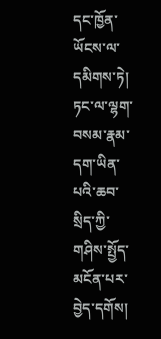དང་ཁྱོན་ཡོངས་ལ་དམིགས་ཏེ། ཏང་ལ་ལྷག་བསམ་རྣམ་དག་ཡིན་པའི་ཆབ་སྲིད་ཀྱི་གཤིས་སྤྱོད་མངོན་པར་བྱེད་དགོས།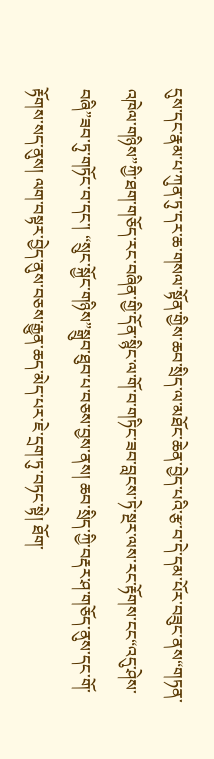དུས་དང་རྣམ་པ་ཀུན་ཏུ་དར་ཆ་གསལ་སྟོན་གྱིས་ཆབ་སྲིད་ལ་མཐོང་ཆེན་བྱེད་པའི་རྩ་བ་དེ་དམ་པོར་བཟུང་ནས“གཏན་འཁེལ་གཉིས”ཀྱི་ཐག་གཅོད་རང་བཞིན་གྱི་དོན་སྙིང་ལ་གོ་བ་གཏིང་ཟབ་བླངས་ཏེ་སྔར་ལས་རང་རྟོགས་ངང“འདུ་ཤེས་བཞི”ཟབ་ཏུ་གཏོང་བ་དང་། “སྲུང་སྐྱོང་གཉིས”སྒྲུབ་ཐུབ་པ་བཅས་བྱས་ནས། ཆབ་སྲིད་ཀྱི་བརྡར་ཤ་གཅོད་ནུས་དང་གོ་རྟོགས་སད་ནུས། ལག་བསྟར་བྱེད་ནུས་བཅས་རྒྱུན་ཆད་མེད་པར་ཇེ་དྲག་ཏུ་བཏང་སྟེ། ཐོག་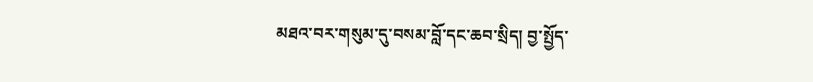མཐའ་བར་གསུམ་དུ་བསམ་བློ་དང་ཆབ་སྲིད། བྱ་སྤྱོད་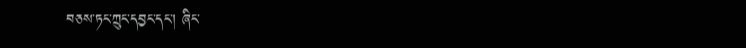བཅས་ཏང་ཀྲུང་དབྱང་དང་། ཞིང་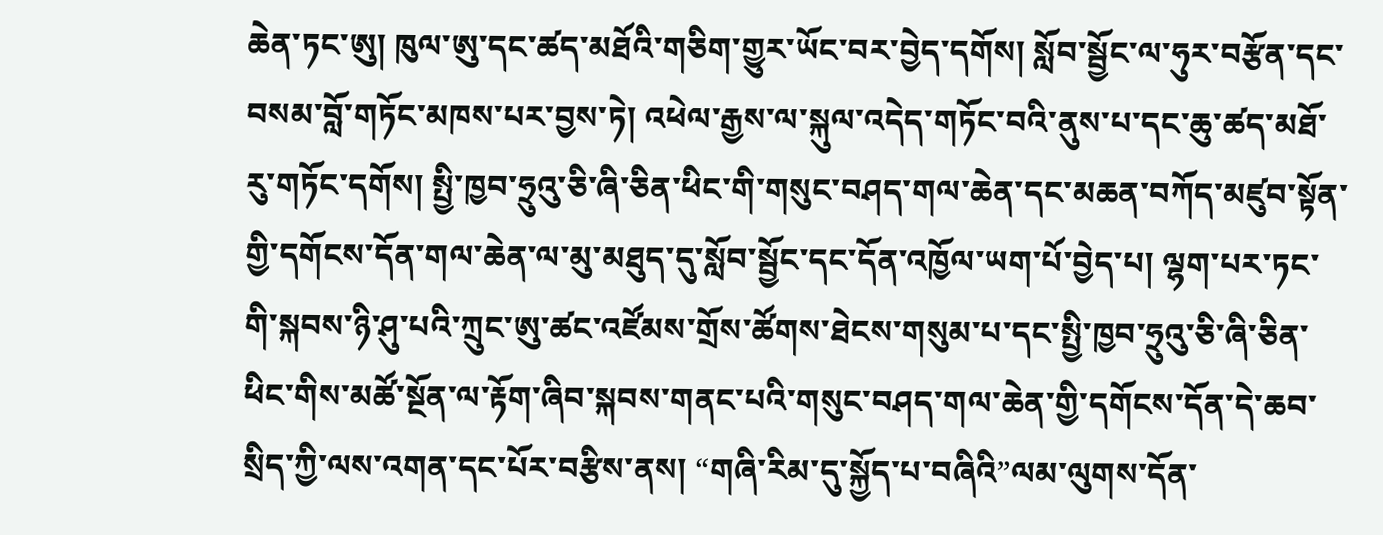ཆེན་ཏང་ཨུ། ཁུལ་ཨུ་དང་ཚད་མཐོའི་གཅིག་གྱུར་ཡོང་བར་བྱེད་དགོས། སློབ་སྦྱོང་ལ་ཧུར་བརྩོན་དང་བསམ་བློ་གཏོང་མཁས་པར་བྱས་ཏེ། འཕེལ་རྒྱས་ལ་སྐུལ་འདེད་གཏོང་བའི་ནུས་པ་དང་ཆུ་ཚད་མཐོ་རུ་གཏོང་དགོས། སྤྱི་ཁྱབ་ཧྲུའུ་ཅི་ཞི་ཅིན་ཕིང་གི་གསུང་བཤད་གལ་ཆེན་དང་མཆན་བཀོད་མཛུབ་སྟོན་གྱི་དགོངས་དོན་གལ་ཆེན་ལ་མུ་མཐུད་དུ་སློབ་སྦྱོང་དང་དོན་འཁྱོལ་ཡག་པོ་བྱེད་པ། ལྷག་པར་ཏང་གི་སྐབས་ཉི་ཤུ་པའི་ཀྲུང་ཨུ་ཚང་འཛོམས་གྲོས་ཚོགས་ཐེངས་གསུམ་པ་དང་སྤྱི་ཁྱབ་ཧྲུའུ་ཅི་ཞི་ཅིན་ཕིང་གིས་མཚོ་སྔོན་ལ་རྟོག་ཞིབ་སྐབས་གནང་པའི་གསུང་བཤད་གལ་ཆེན་གྱི་དགོངས་དོན་དེ་ཆབ་སྲིད་ཀྱི་ལས་འགན་དང་པོར་བརྩིས་ནས། “གཞི་རིམ་དུ་སྐྱོད་པ་བཞིའི”ལམ་ལུགས་དོན་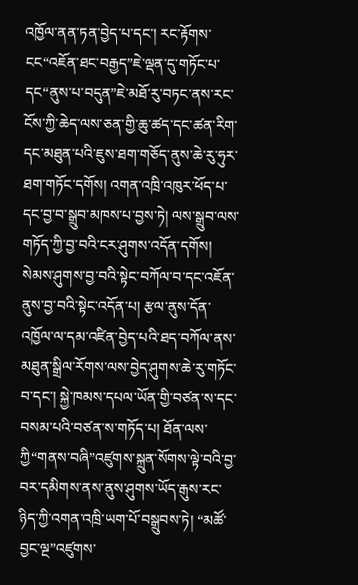འཁྱོལ་ནན་ཏན་བྱེད་པ་དང་། རང་རྟོགས་ངང“འཇོན་ཐང་བརྒྱད”ཇེ་ལྡན་དུ་གཏོང་པ་དང“ནུས་པ་བདུན”ཇེ་མཐོ་རུ་བཏང་ནས་རང་ངོས་ཀྱི་ཆེད་ལས་ཅན་གྱི་ཆུ་ཚད་དང་ཚན་རིག་དང་མཐུན་པའི་ཇུས་ཐག་གཅོད་ནུས་ཆེ་རུ་ཧུར་ཐག་གཏོང་དགོས། འགན་འཁྲི་འཁུར་ཕོད་པ་དང་བྱ་བ་སྒྲུབ་མཁས་པ་བྱས་ཏེ། ལས་སྒྲུབ་ལས་གཏོད་ཀྱི་བྱ་བའི་ངར་ཤུགས་འདོན་དགོས། སེམས་ཤུགས་བྱ་བའི་སྟེང་བཀོལ་བ་དང་འཇོན་ནུས་བྱ་བའི་སྟེང་འདོན་པ། རྩལ་ནུས་དོན་འཁྱོལ་ལ་དམ་འཛིན་བྱེད་པའི་ཐད་བཀོལ་ནས་མཐུན་སྒྲིལ་རོགས་ལས་བྱེད་ཤུགས་ཆེ་རུ་གཏོང་བ་དང་། སྐྱེ་ཁམས་དཔལ་ཡོན་གྱི་བཙན་ས་དང་བསམ་པའི་བཙན་ས་གཏོད་པ། ཐོན་ལས་ཀྱི“གནས་བཞི”འཛུགས་སྐྲུན་སོགས་ལྟེ་བའི་བྱ་བར་དམིགས་ནས་ནུས་ཤུགས་ཡོད་རྒུས་རང་ཉིད་ཀྱི་འགན་འཁྲི་ཡག་པོ་བསྒྲུབས་ཏེ། “མཚོ་བྱང་ལྔ”འཛུགས་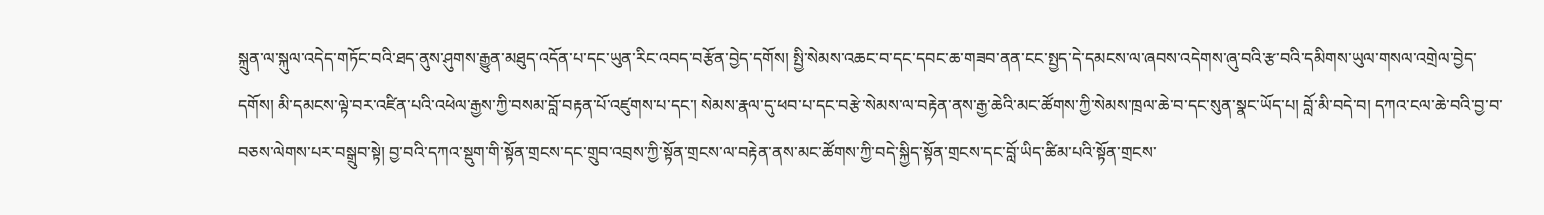སྐྲུན་ལ་སྐུལ་འདེད་གཏོང་བའི་ཐད་ནུས་ཤུགས་རྒྱུན་མཐུད་འདོན་པ་དང་ཡུན་རིང་འབད་བརྩོན་བྱེད་དགོས། སྤྱི་སེམས་འཆང་བ་དང་དབང་ཆ་གཟབ་ནན་ངང་སྤྱད་དེ་དམངས་ལ་ཞབས་འདེགས་ཞུ་བའི་རྩ་བའི་དམིགས་ཡུལ་གསལ་འགྲེལ་བྱེད་དགོས། མི་དམངས་ལྟེ་བར་འཛིན་པའི་འཕེལ་རྒྱས་ཀྱི་བསམ་བློ་བརྟན་པོ་འཛུགས་པ་དང་། སེམས་རྣལ་དུ་ཕབ་པ་དང་བརྩེ་སེམས་ལ་བརྟེན་ནས་རྒྱ་ཆེའི་མང་ཚོགས་ཀྱི་སེམས་ཁྲལ་ཆེ་བ་དང་སུན་སྣང་ཡོད་པ། བློ་མི་བདེ་བ། དཀའ་ངལ་ཆེ་བའི་བྱ་བ་བཅས་ལེགས་པར་བསྒྲུབ་སྟེ། བྱ་བའི་དཀའ་སྡུག་གི་སྟོན་གྲངས་དང་གྲུབ་འབྲས་ཀྱི་སྟོན་གྲངས་ལ་བརྟེན་ནས་མང་ཚོགས་ཀྱི་བདེ་སྐྱིད་སྟོན་གྲངས་དང་བློ་ཡིད་ཚིམ་པའི་སྟོན་གྲངས་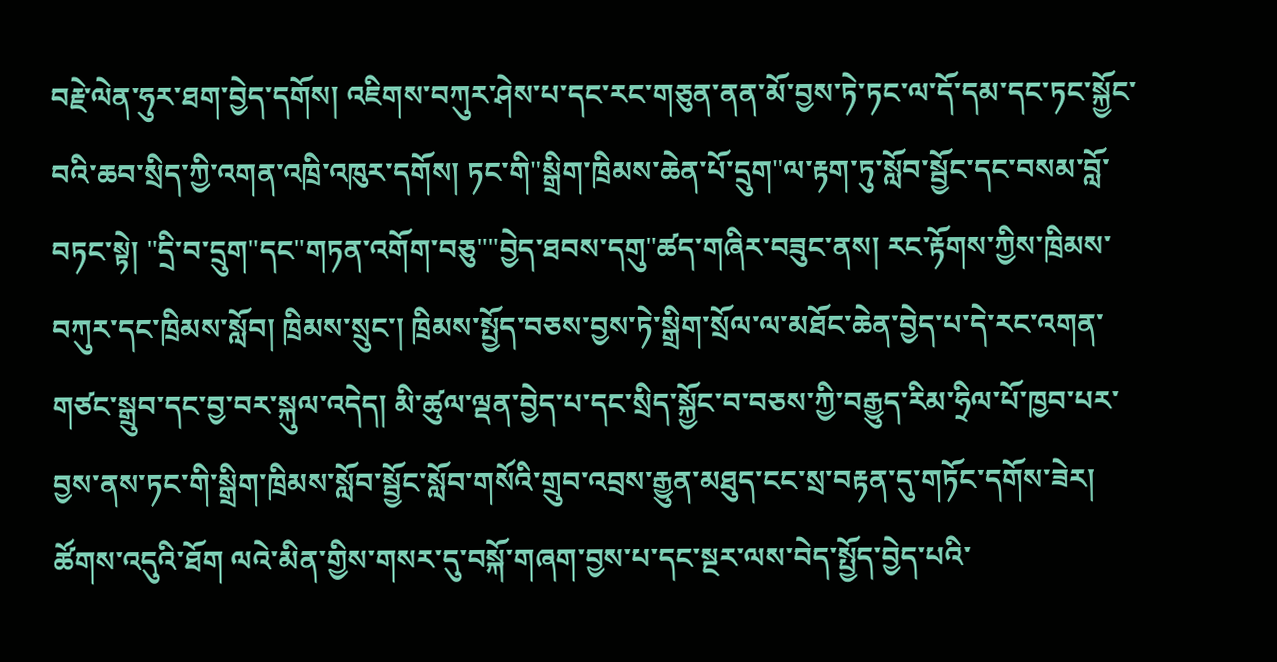བརྗེ་ལེན་ཧུར་ཐག་བྱེད་དགོས། འཇིགས་བཀུར་ཤེས་པ་དང་རང་གཅུན་ནན་མོ་བྱས་ཏེ་ཏང་ལ་དོ་དམ་དང་ཏང་སྐྱོང་བའི་ཆབ་སྲིད་ཀྱི་འགན་འཁྲི་འཁུར་དགོས། ཏང་གི"སྒྲིག་ཁྲིམས་ཆེན་པོ་དྲུག"ལ་རྟག་ཏུ་སློབ་སྦྱོང་དང་བསམ་བློ་བཏང་སྟེ། "དྲི་བ་དྲུག"དང"གཏན་འགོག་བཅུ""བྱེད་ཐབས་དགུ"ཚད་གཞིར་བཟུང་ནས། རང་རྟོགས་ཀྱིས་ཁྲིམས་བཀུར་དང་ཁྲིམས་སློབ། ཁྲིམས་སྲུང་། ཁྲིམས་སྤྱོད་བཅས་བྱས་ཏེ་སྒྲིག་སྲོལ་ལ་མཐོང་ཆེན་བྱེད་པ་དེ་རང་འགན་གཙང་སྒྲུབ་དང་བྱ་བར་སྐུལ་འདེད། མི་ཚུལ་ལྡན་བྱེད་པ་དང་སྲིད་སྐྱོང་བ་བཅས་ཀྱི་བརྒྱུད་རིམ་ཧྲིལ་པོ་ཁྱབ་པར་བྱས་ནས་ཏང་གི་སྒྲིག་ཁྲིམས་སློབ་སྦྱོང་སློབ་གསོའི་གྲུབ་འབྲས་རྒྱུན་མཐུད་ངང་སྲ་བརྟན་དུ་གཏོང་དགོས་ཟེར།
ཚོགས་འདུའི་ཐོག ལའེ་མིན་གྱིས་གསར་དུ་བསྐོ་གཞག་བྱས་པ་དང་སྔར་ལས་བེད་སྤྱོད་བྱེད་པའི་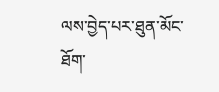ལས་བྱེད་པར་ཐུན་མོང་ཐོག་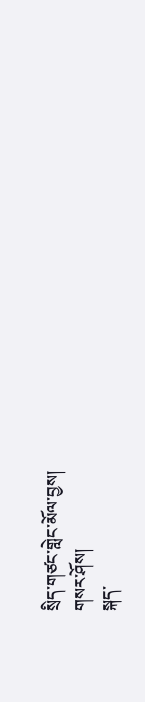སྲིད་གཙང་གླེང་མོལ་བྱས།
གསར་ཤོས།
སྐད་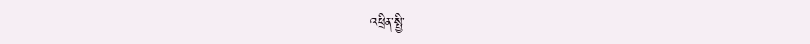འཕྲིན་སྤྱི་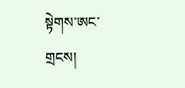སྟེགས་ཨང་གྲངས།